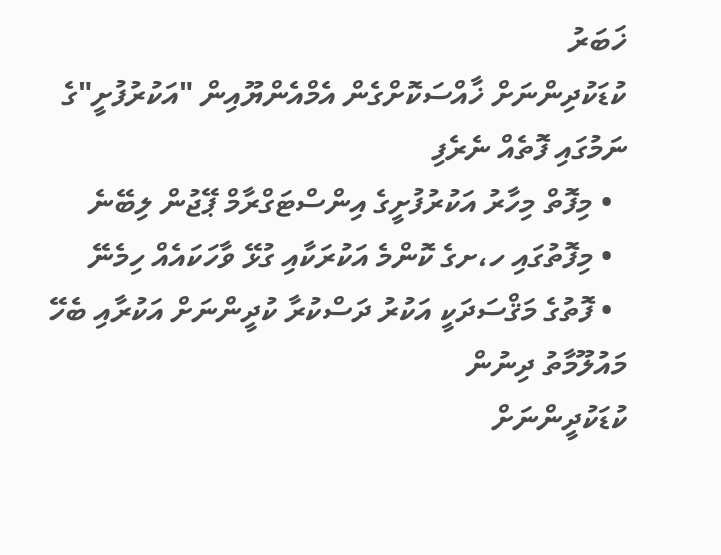ޚަބަރު
ކުޑަކުދިންނަށް ޚާއްސަކޮށްގެން އެމްއެންޔޫއިން "އަކުރުފުށީ"ގެ ނަމުގައި ފޮތެއް ނެރެފި
  • މިފޮތް މިހާރު އަކުރުފުށީގެ އިންސްޓަގްރާމް ޕޭޖުން ލިބޭނެ
  • މިފޮތުގައި ހ،ށގެ ކޮންމެ އަކުރަކާއި ގުޅޭ ވާހަކައެއް ހިމެނޭ
  • ފޮތުގެ މަޤްސަދަކީ އަކުރު ދަސްކުރާ ކުދީންނަށް އަކުރާއި ބެހޭ މައުލޫމާތު ދިނުން
ކުޑަކުދީންނަށް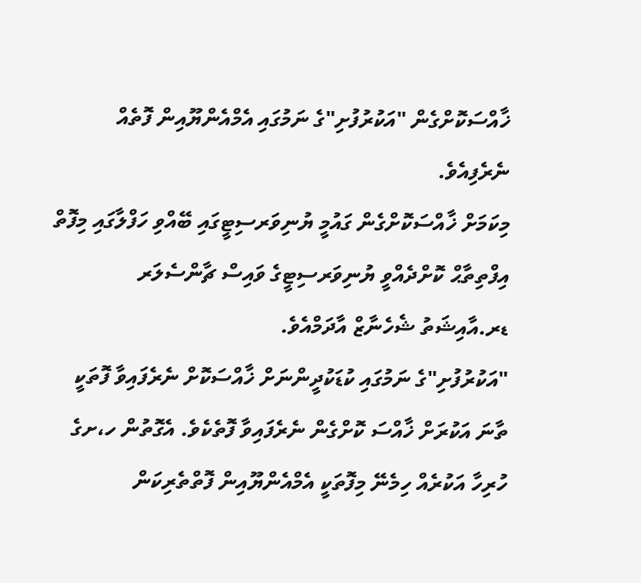ޚާއްސަކޮށްގެން "އަކުރުފުށި"ގެ ނަމުގައި އެމްއެންޔޫއިން ފޮތެއް ނެރެފިއެވެ.
މިކަމަށް ޚާއްސަކޮށްގެން ގައުމީ ޔުނިވަރސިޓީގައި ބޭއްވި ހަފްލާގައި މިފޮތް އިފްތިތާޙް ކޮށްދެއްވީ ޔުނިވަރސިޓީގެ ވައިސް ޗާންސެލަރ ޑރ.އާއިޝަތު ޝެހެނާޒް އާދަމްއެވެ.
"އަކުރުފުށި"ގެ ނަމުގައި ކުޑަކުދީންނަށް ޚާއްސަކޮށް ނެރެފައިވާ ފޮތަކީ ތާނަ އަކުރަށް ޚާއްސަ ކޮށްގެން ނެރެފައިވާ ފޮތެކެވެ. އެގޮތުން ހ،ށގެ ހުރިހާ އަކުރެއް ހިމެނޭ މިފޮތަކީ އެމްއެންޔޫއިން ފޮތްތެރިކަން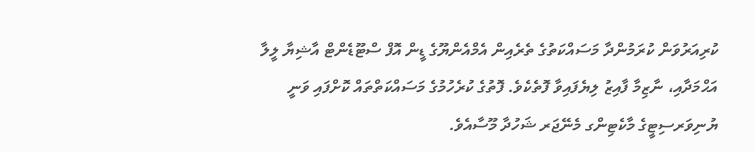ކުރިއަރުވަން ކުރަމުންދާ މަސައްކަތުގެ ތެރެއިން އެމްއެންޔޫގެ ޑީން އޮފް ސްޓޫޑެންޓް އާޝިޔާ ލީލާ އަޙްމަދާއި، ނާޒިމާ ފާއިޒު ލިޔެފައިވާ ފޮތެކެވެ. ފޮތުގެ ކުރެހުމުގެ މަސައްކަތްތައް ކޮށްފައި ވަނީ ޔުނިވަރސިޓީގެ މާކެޓިންގ މެނޭޖަރ ޝަހުދާ މޫސާއެވެ.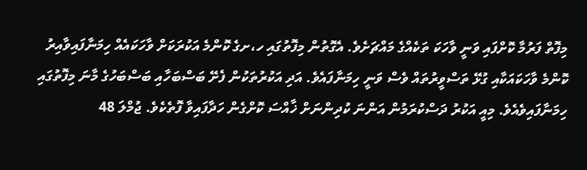މިފޮތް ފަރުމާ ކޮށްފައި ވަނީ ވާހަކަ ތަކެއްގެ މައްޗަށެވެ. އެގޮތުން މިފޮތުގައި ހ،ށގެ ކޮންމެ އަކުރަކަށް ވާހަކައެއް ހިމަނާފައިވާއިރު ކޮންމެ ވާހަކައަކާއި ގުޅޭ ތަސްވީރުތައް ވެސް ވަނީ ހިމަނާފައެވެ. އަދި އަކުރުތަކުން ފެށޭ ބަސްބަހާއި ބަސްބަހުގެ މާނަ މިފޮތުގައި ހިމަނާފައިވެއެވެ. މިއީ އަކުރު ދަސްކުރަމުން އަންނަ ކުދިންނަށް ޚާއްސަ ކޮށްގެން ހަދާފައިވާ ފޮތެކެވެ. ޖުމްލަ 48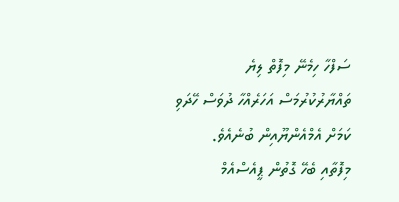ސަފްހާ ހިމެނޭ މިފޮތް ލިޔެ ތައްޔާރުކުރުމަސް އަހަރެއްހާ ދުވަސް ހޭދަވި ކަމަށް އެމްއެންޔޫއިން ބުނެއެވެ.
މިފޮތާއި ބެހޭ ގޮތުން ޕީއެސްއެމް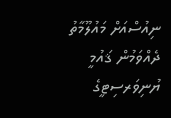ނިއުސްއަށް މައުލޫމާތު ދެއްވަމުން ޤައުމީ ޔުނިވަރސިޓީގެ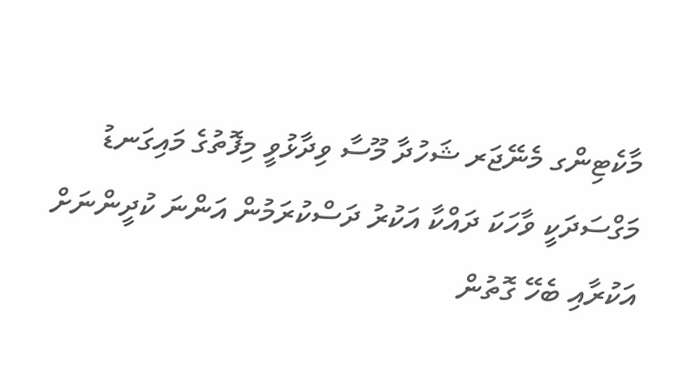މާކެޓިންގ މެނޭޖަރ ޝަހުދާ މޫސާ ވިދާޅުވީ މިފޮތުގެ މައިގަނޑު މަގްސަދަކީ ވާހަކަ ދައްކާ އަކުރު ދަސްކުރަމުން އަންނަ ކުދީންނަށް އަކުރާއި ބެހޭ ގޮތުން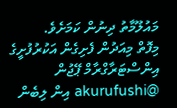މައުލޫމާތު ދިނުން ކަމަށެވެ.
މިފޮތް މިއަދުން ފެށިގެން އަކުރުފުށީގެ އިންސްޓަރާގްރާމް ޕޭޖުން @akurufushi އިން ލިބެން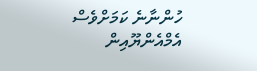ހުންނާނެ ކަމަށްވެސް އެމްއެންޔޫއިން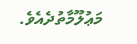މަޢުލޫމާތުދެއެވެ.